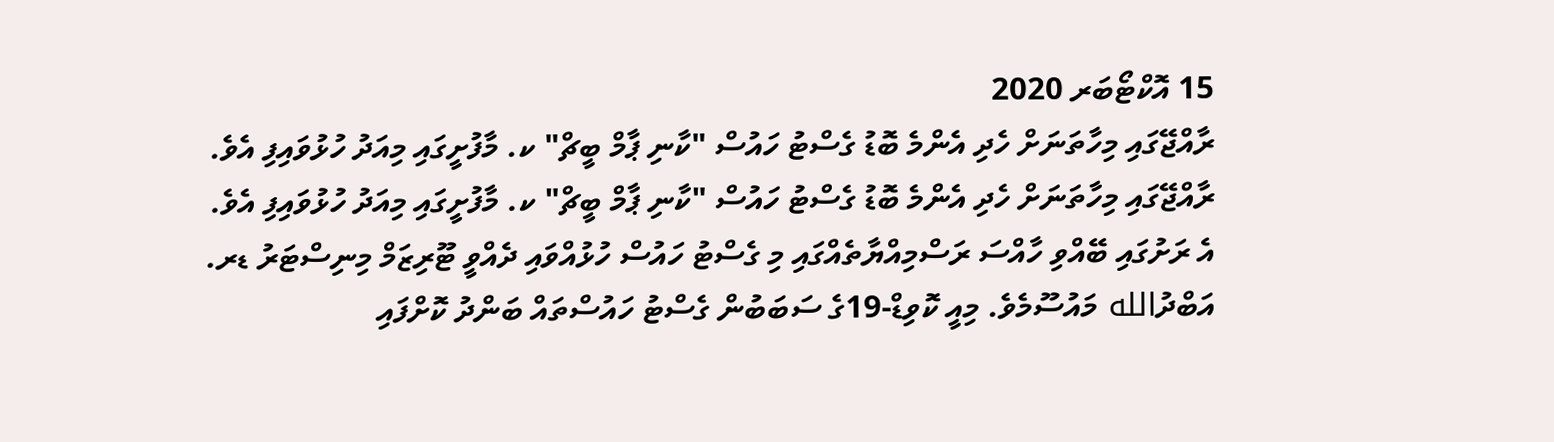15 އޮކްޓޯބަރ 2020
ރާއްޖޭގައި މިހާތަނަށް ހެދި އެންމެ ބޮޑު ގެސްޓު ހައުސް "ކާނި ޕާމް ބީޗް" ކ. މާފުށީގައި މިއަދު ހުޅުވައިފި އެވެ.
ރާއްޖޭގައި މިހާތަނަށް ހެދި އެންމެ ބޮޑު ގެސްޓު ހައުސް "ކާނި ޕާމް ބީޗް" ކ. މާފުށީގައި މިއަދު ހުޅުވައިފި އެވެ.
އެ ރަށުގައި ބޭއްވި ހާއްސަ ރަސްމިއްޔާތެއްގައި މި ގެސްޓު ހައުސް ހުޅުއްވައި ދެއްވީ ޓޫރިޒަމް މިނިސްޓަރު ޑރ. އަބްދުالله މައުސޫމެވެ. މިއީ ކޮވިޑް-19ގެ ސަބަބުން ގެސްޓު ހައުސްތައް ބަންދު ކޮށްފައި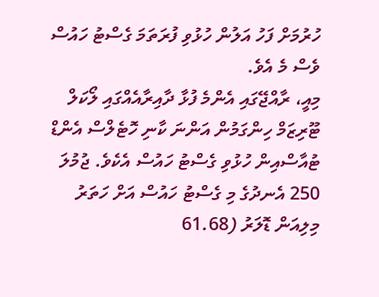ހުރުމަށް ފަހު އަލުން ހުޅުވި ފުރަތަމަ ގެސްޓު ހައުސް ވެސް މެ އެވެ.
މިއީ، ރާއްޖޭގައި އެންމެ ފުޅާ ދާއިރާއެއްގައި ލޯކަލް ޓޫރިޒަމް ހިންގަމުން އަންނަ ކާނި ހޮޓެލްސް އެންޑް ޓުއާސްއިން ހުޅުވި ގެސްޓު ހައުސް އެކެވެ. ޖުމުލަ 250 އެނދުގެ މި ގެސްޓު ހައުސް އަށް ހަތަރު މިލިއަން ޑޮލަރު (61.68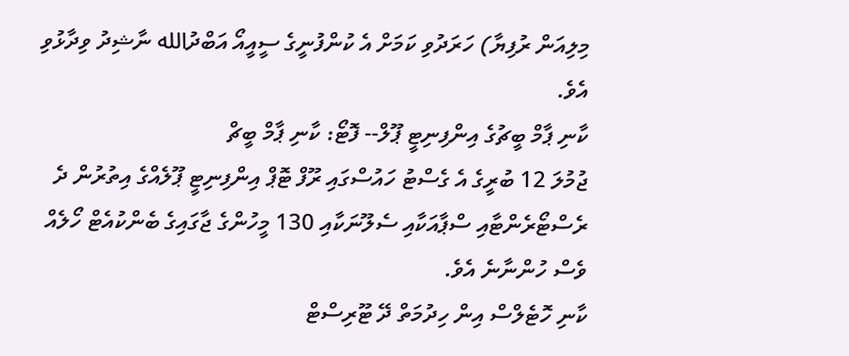މިލިއަން ރުފިޔާ) ހަރަދުވި ކަމަށް އެ ކުންފުނީގެ ސީއީއޯ އަބްދުالله ނާޝިދު ވިދާޅުވި އެވެ.
ކާނި ޕާމް ބީޗުގެ އިންފިނިޓީ ޕޫލް-- ފޮޓޯ: ކާނި ޕާމް ބީޗް
ޖުމުލަ 12 ބުރީގެ އެ ގެސްޓު ހައުސްގައި ރޫފް ޓޮޕް އިންފިނިޓީ ޕޫލެއްގެ އިތުރުން ދެ ރެސްޓޯރެންޓާއި ސްޕާއަކާއި ސެލޫނަކާއި 130 މީހުންގެ ޖާގައިގެ ބެންކުއެޓް ހޯލެއް ވެސް ހުންނާނެ އެވެ.
ކާނި ހޮޓެލްސް އިން ހިދުމަތް ދޭ ޓޫރިސްޓް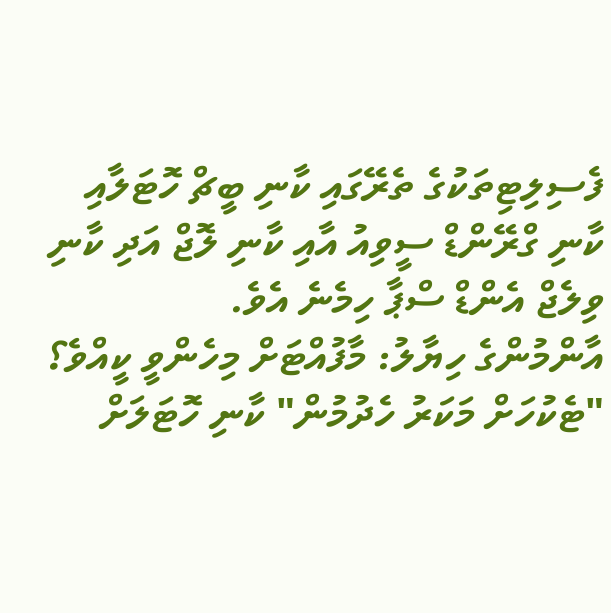ފެސިލިޓިތަކުގެ ތެރޭގައި ކާނި ބީޗް ހޮޓަލާއި ކާނި ގްރޭންޑް ސީވިއު އާއި ކާނި ލޮޖް އަދި ކާނި ވިލެޖް އެންޑް ސްޕާ ހިމެނެ އެވެ.
އާންމުންގެ ހިޔާލު: މާފުއްޓަށް މިހެންވީ ކީއްވެ؟
"ޓެކުހަށް މަކަރު ހެދުމުން" ކާނި ހޮޓަލަށް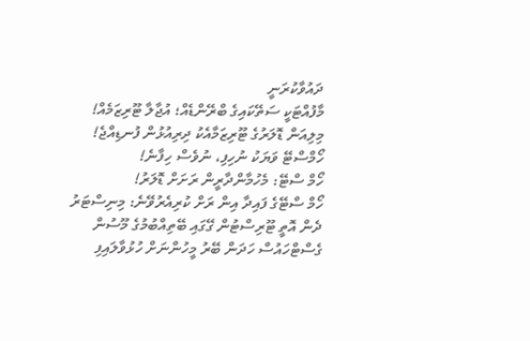ދައުވާކުރަނީ
މާފުއްޓަކީ ސަތޭކައިގެ ބްރޭންޑެއް؛ އުޖާލާ ޓޫރިޒަމެއް!
މިލިއަން ޑޮލަރުގެ ޓޫރިޒަމާއެކު ދިރިއުޅުން ފުނޑިއްޖެ!
ހޯމްސްޓޭ ވަޔަކު ނުހިފި، ނުވެސް ހިފާނެ!
ހޯމް ސްޓޭ: މެހުމާންދާރީން ރަށަށް ޑޮލަރު!
ހޯމް ސްޓޭގެ ފައިދާ އިން ރަށް ކުރިއެރުވޭނެ: މިނިސްޓަރު
ދެން އޮތީ ޓޫރިސްޓުން ގޭގައި ބޭތިއްބުމުގެ މޫސުން
ގެސްޓްހައުސް ހަދަން ބޭރު މީހުންނަށް ހުޅުވާލައިފި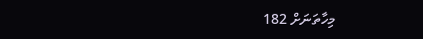މިހާތަނަށް 182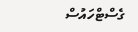ގެސްޓްހައުސް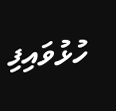ހުޅުވައިފި